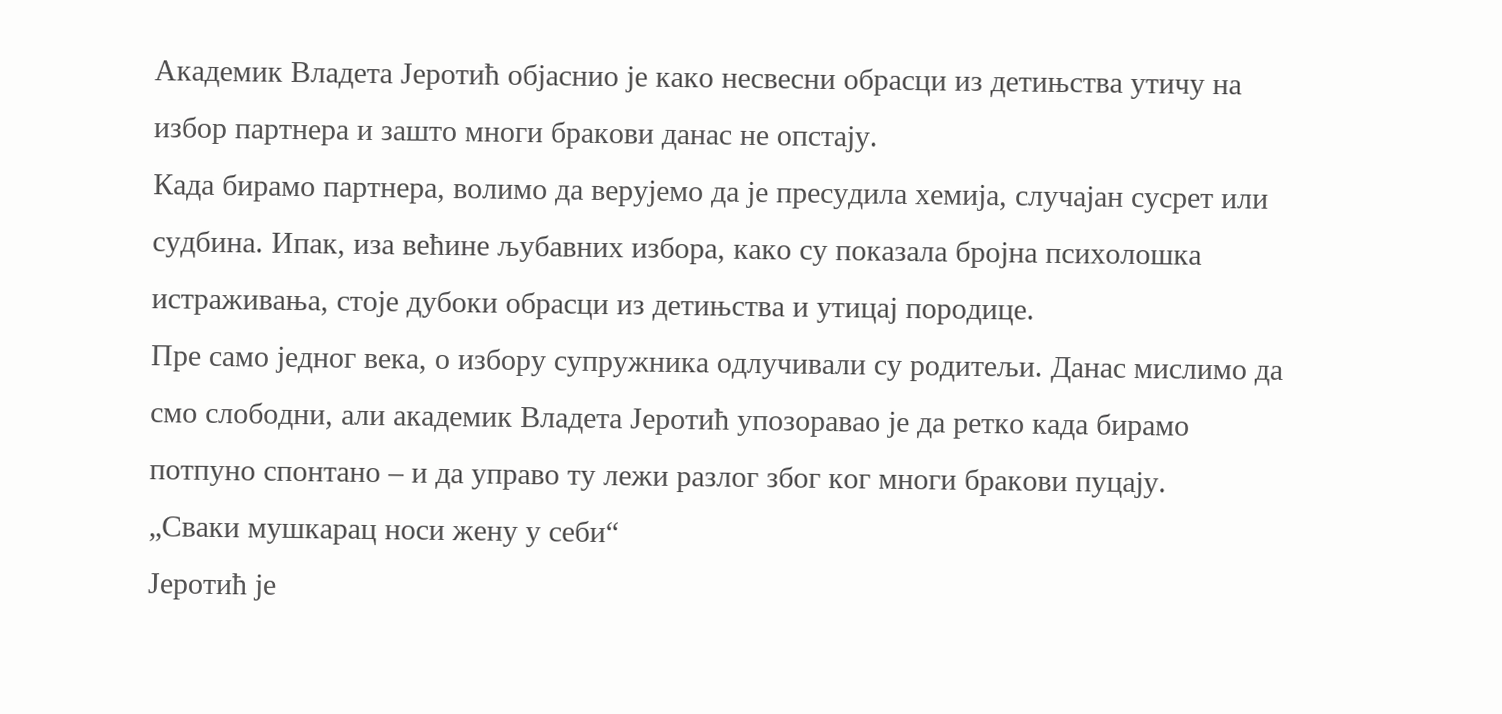Академик Владета Јеротић објаснио је како несвесни обрасци из детињства утичу на избор партнера и зашто многи бракови данас не опстају.
Када бирамо партнера, волимо да верујемо да је пресудила хемија, случајан сусрет или судбина. Ипак, иза већине љубавних избора, како су показала бројна психолошка истраживања, стоје дубоки обрасци из детињства и утицај породице.
Пре само једног века, о избору супружника одлучивали су родитељи. Данас мислимо да смо слободни, али академик Владета Јеротић упозоравао је да ретко када бирамо потпуно спонтано – и да управо ту лежи разлог због ког многи бракови пуцају.
„Сваки мушкарац носи жену у себи“
Јеротић је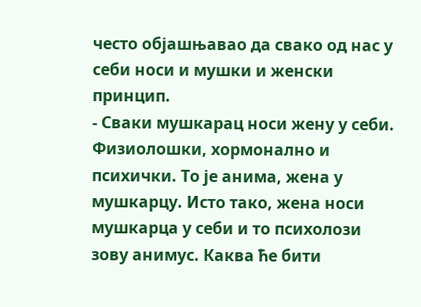често објашњавао да свако од нас у себи носи и мушки и женски принцип.
- Сваки мушкарац носи жену у себи. Физиолошки, хормонално и психички. То је анима, жена у мушкарцу. Исто тако, жена носи мушкарца у себи и то психолози зову анимус. Каква ће бити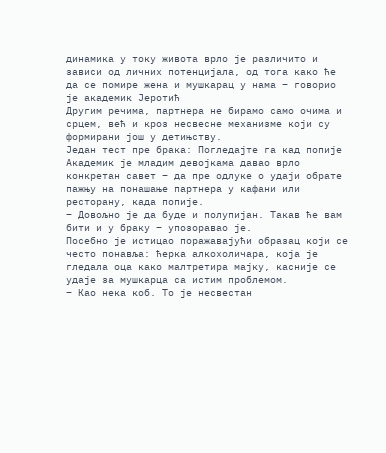динамика у току живота врло је различито и зависи од личних потенцијала, од тога како ће да се помире жена и мушкарац у нама – говорио је академик Јеротић
Другим речима, партнера не бирамо само очима и срцем, већ и кроз несвесне механизме који су формирани још у детињству.
Један тест пре брака: Погледајте га кад попије
Академик је младим девојкама давао врло конкретан савет – да пре одлуке о удаји обрате пажњу на понашање партнера у кафани или ресторану, када попије.
– Довољно је да буде и полупијан. Такав ће вам бити и у браку – упозоравао је.
Посебно је истицао поражавајући образац који се често понавља: ћерка алкохоличара, која је гледала оца како малтретира мајку, касније се удаје за мушкарца са истим проблемом.
– Као нека коб. То је несвестан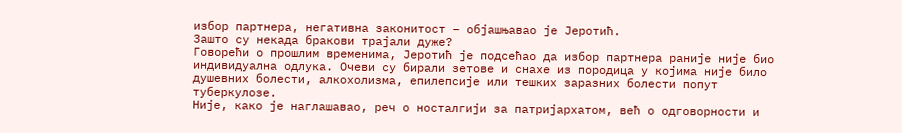избор партнера, негативна законитост – објашњавао је Јеротић.
Зашто су некада бракови трајали дуже?
Говорећи о прошлим временима, Јеротић је подсећао да избор партнера раније није био индивидуална одлука. Очеви су бирали зетове и снахе из породица у којима није било душевних болести, алкохолизма, епилепсије или тешких заразних болести попут туберкулозе.
Није, како је наглашавао, реч о носталгији за патријархатом, већ о одговорности и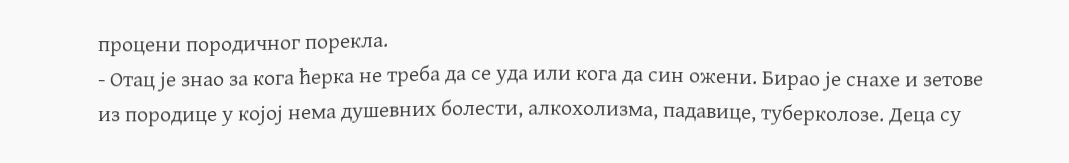процени породичног порекла.
- Отац је знао за кога ћерка не треба да се уда или кога да син ожени. Бирао је снахе и зетове из породице у којој нема душевних болести, алкохолизма, падавице, туберколозе. Деца су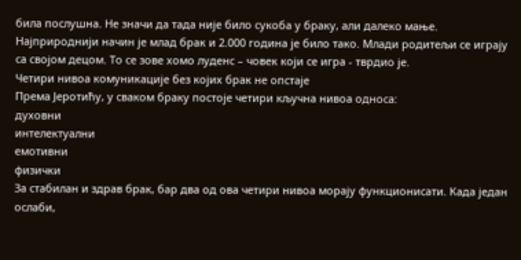била послушна. Не значи да тада није било сукоба у браку, али далеко мање. Најприроднији начин је млад брак и 2.000 година је било тако. Млади родитељи се играју са својом децом. То се зове хомо луденс – човек који се игра - тврдио је.
Четири нивоа комуникације без којих брак не опстаје
Према Јеротићу, у сваком браку постоје четири кључна нивоа односа:
духовни
интелектуални
емотивни
физички
За стабилан и здрав брак, бар два од ова четири нивоа морају функционисати. Када један ослаби,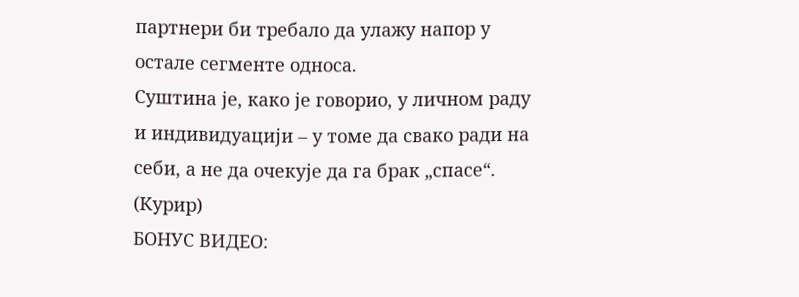партнери би требало да улажу напор у остале сегменте односа.
Суштина је, како је говорио, у личном раду и индивидуацији – у томе да свако ради на себи, а не да очекује да га брак „спасе“.
(Курир)
БОНУС ВИДЕО: